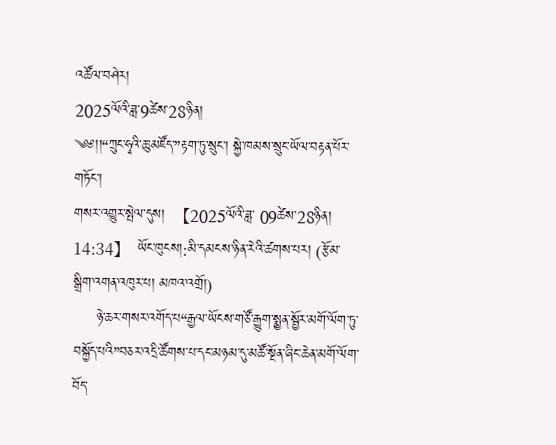འཚོལ་བཤེར།
2025ལོའི་ཟླ་9ཚེས་28ཉིན།
༄༅།།“ཀྲུང་ཧྭའི་ཆུ་མཛོད་”རྟག་ཏུ་སྲུང་། སྐྱེ་ཁམས་སྲུང་ཡོལ་བརྟན་པོར་གཏོང་།
གསར་འགྱུར་སྤེལ་དུས།  【2025ལོའི་ཟླ་ 09ཚེས་28ཉིན། 14:34】  ཡོང་ཁུངས།:མི་དམངས་ཉིན་རེའི་ཚགས་པར། (རྩོམ་སྒྲིག་འགན་འཁུར་པ། མཁའ་འགྲོ།)
     ཉེ་ཆར་གསར་འགོད་པ“རྒྱལ་ཡོངས་གཙོ་རྒྱུག་སྨྱན་སྦྱོར་མགོ་ལོག་ཏུ་བསྐྱོད་པའི”བཅར་འདྲི་ཚོགས་པ་དང་མཉམ་དུ་མཚོ་སྔོན་ཞིང་ཆེན་མགོ་ལོག་བོད་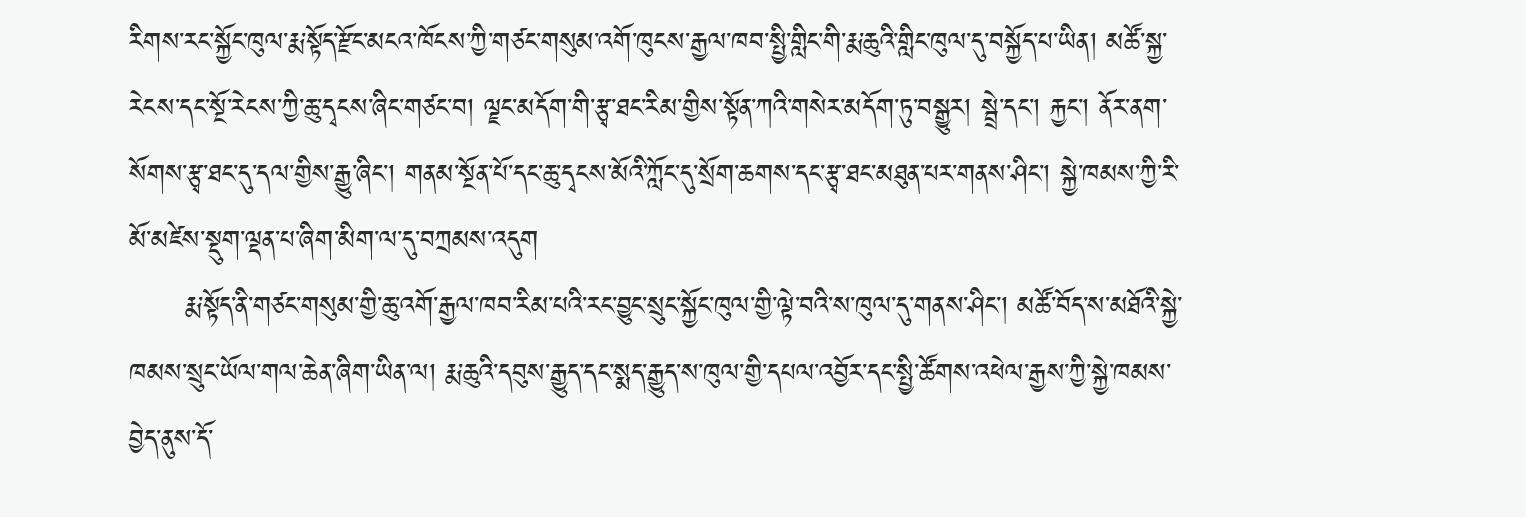རིགས་རང་སྐྱོང་ཁུལ་རྨ་སྟོད་རྫོང་མངའ་ཁོངས་ཀྱི་གཙང་གསུམ་འགོ་ཁུངས་རྒྱལ་ཁབ་སྤྱི་གླིང་གི་རྨ་ཆུའི་གླིང་ཁུལ་དུ་བསྐྱོད་པ་ཡིན། མཚོ་སྐྱ་རེངས་དང་སྔོ་རེངས་ཀྱི་ཆུ་དྭངས་ཞིང་གཙང་བ། ལྗང་མདོག་གི་རྩྭ་ཐང་རིམ་གྱིས་སྟོན་ཀའི་གསེར་མདོག་ཏུ་བསྒྱུར། སྦྲེ་དང་། རྐྱང་། ནོར་ནག་སོགས་རྩྭ་ཐང་དུ་དལ་གྱིས་རྒྱུ་ཞིང་། གནམ་སྔོན་པོ་དང་ཆུ་དྭངས་མོའི་ཀློང་དུ་སྲོག་ཆགས་དང་རྩྭ་ཐང་མཐུན་པར་གནས་ཤིང་། སྐྱེ་ཁམས་ཀྱི་རི་མོ་མཛེས་སྡུག་ལྡན་པ་ཞིག་མིག་ལ་དུ་བཀྲམས་འདུག
      རྨ་སྟོད་ནི་གཙང་གསུམ་གྱི་ཆུ་འགོ་རྒྱལ་ཁབ་རིམ་པའི་རང་བྱུང་སྲུང་སྐྱོང་ཁུལ་གྱི་ལྟེ་བའི་ས་ཁུལ་དུ་གནས་ཤིང་། མཚོ་བོད་ས་མཐོའི་སྐྱེ་ཁམས་སྲུང་ཡོལ་གལ་ཆེན་ཞིག་ཡིན་ལ། རྨ་ཆུའི་དབུས་རྒྱུད་དང་སྨད་རྒྱུད་ས་ཁུལ་གྱི་དཔལ་འབྱོར་དང་སྤྱི་ཚོགས་འཕེལ་རྒྱས་ཀྱི་སྐྱེ་ཁམས་བྱེད་ནུས་དོ་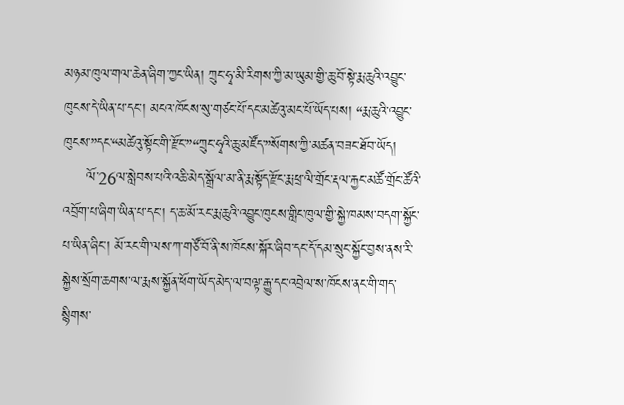མཉམ་ཁུལ་གལ་ཆེན་ཞིག་ཀྱང་ཡིན། ཀྲུང་ཧྭ་མི་རིགས་ཀྱི་མ་ཡུམ་གྱི་ཆུ་བོ་སྟེ་རྨ་ཆུའི་འབྱུང་ཁུངས་དེ་ཡིན་པ་དང་། མངའ་ཁོངས་སུ་གཙང་པོ་དང་མཚེའུ་མང་པོ་ཡོད་པས། “རྨ་ཆུའི་འབྱུང་ཁུངས་”དང་“མཚེའུ་སྟོང་གི་རྫོང་”“ཀྲུང་ཧྭའི་ཆུ་མཛོད་”སོགས་ཀྱི་མཚན་བཟང་ཐོབ་ཡོད།
     ལོ་26ལ་སླེབས་པའི་འཆི་མེད་སྒྲོལ་མ་ནི་རྨ་སྟོད་རྫོང་རྨ་ཕྲ་ལི་གྲོང་རྡལ་རྐྱང་མཚོ་གྲོང་ཚོའི་འབྲོག་པ་ཞིག་ཡིན་པ་དང་། ད་ཆ་མོ་རང་རྨ་ཆུའི་འབྱུང་ཁུངས་གླིང་ཁུལ་གྱི་སྐྱེ་ཁམས་བདག་སྐྱོང་པ་ཡིན་ཞིང་། མོ་རང་གི་ལས་ཀ་གཙོ་བོ་ནི་ས་ཁོངས་སྐོར་ཞིབ་དང་དོ་དམ་སྲུང་སྐྱོང་བྱས་ནས་རི་སྐྱེས་སྲོག་ཆགས་ལ་རྨས་སྐྱོན་ཕོག་ཡོད་མེད་ལ་བལྟ་རྒྱུ་དང་འབྲེལ་ས་ཁོངས་ནང་གི་གད་སྙིགས་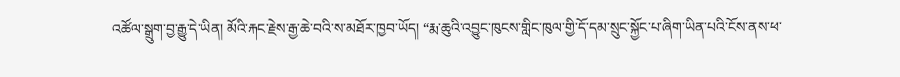འཚོལ་སྒྲུག་བྱ་རྒྱུ་དེ་ཡིན། མོའི་རྐང་རྗེས་རྒྱ་ཆེ་བའི་ས་མཐོར་ཁྱབ་ཡོད། “རྨ་ཆུའི་འབྱུང་ཁུངས་གླིང་ཁུལ་གྱི་དོ་དམ་སྲུང་སྐྱོང་པ་ཞིག་ཡིན་པའི་ངོས་ནས་ཕ་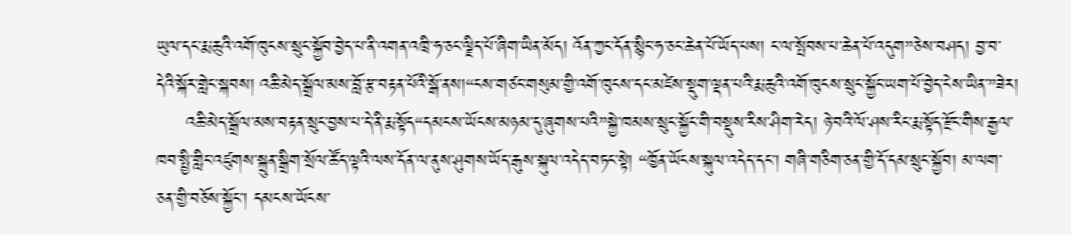ཡུལ་དང་རྨ་ཆུའི་འགོ་ཁུངས་སྲུང་སྐྱོབ་བྱེད་པ་ནི་འགན་འཁྲི་ཧ་ཅང་ལྗིད་པོ་ཞིག་ཡིན་མོད། འོན་ཀྱང་དོན་སྙིང་ཧ་ཅང་ཆེན་པོ་ཡོད་པས། ང་ལ་སྤོབས་པ་ཆེན་པོ་འདུག”ཅེས་བཤད། བྱ་བ་དེའི་སྐོར་གླེང་སྐབས། འཆི་མེད་སྒྲོལ་མས་བློ་རྩ་བརྟན་པོའི་སྒོ་ནས།“ངས་གཙང་གསུམ་གྱི་འགོ་ཁུངས་དང་མཛེས་སྡུག་ལྡན་པའི་རྨ་ཆུའི་འགོ་ཁུངས་སྲུང་སྐྱོང་ཡག་པོ་བྱེད་ངེས་ཡིན་”ཟེར།
     འཆི་མེད་སྒྲོལ་མས་བརྟན་སྲུང་བྱས་པ་དེ་ནི་རྨ་སྟོད“དམངས་ཡོངས་མཉམ་དུ་ཞུགས་པའི”སྐྱེ་ཁམས་སྲུང་སྐྱོང་གི་བསྡུས་རིས་ཤིག་རེད། ཉེ་བའི་ལོ་ཤས་རིང་རྨ་སྟོད་རྫོང་གིས་རྒྱལ་ཁབ་སྤྱི་གླིང་འཛུགས་སྐྲུན་སྒྲིག་སྲོལ་ཚོད་ལྟའི་ལས་དོན་ལ་ནུས་ཤུགས་ཡོད་རྒུས་སྐུལ་འདེད་བཏང་སྟེ། “ཁྱོན་ཡོངས་སྐུལ་འདེད་དང་། གཞི་གཅིག་ཅན་གྱི་དོ་དམ་སྲུང་སྐྱོབ། མ་ལག་ཅན་གྱི་བཅོས་སྐྱོང་། དམངས་ཡོངས་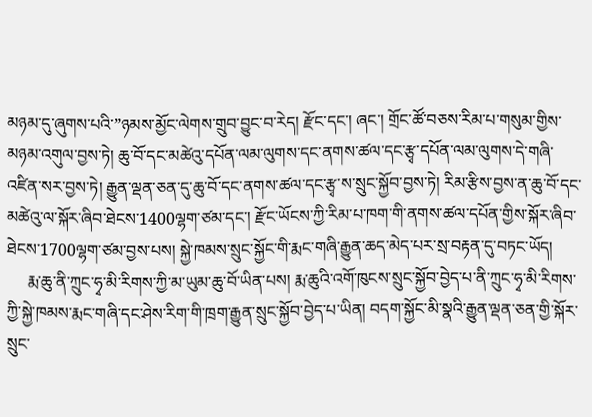མཉམ་དུ་ཞུགས་པའི་”ཉམས་མྱོང་ལེགས་གྲུབ་བྱུང་བ་རེད། རྫོང་དང་། ཞང་། གྲོང་ཚོ་བཅས་རིམ་པ་གསུམ་གྱིས་མཉམ་འགུལ་བྱས་ཏེ། ཆུ་བོ་དང་མཚེའུ་དཔོན་ལམ་ལུགས་དང་ནགས་ཚལ་དང་རྩྭ་དཔོན་ལམ་ལུགས་དེ་གཞི་འཛིན་སར་བྱས་ཏེ། རྒྱུན་ལྡན་ཅན་དུ་ཆུ་བོ་དང་ནགས་ཚལ་དང་རྩྭ་ས་སྲུང་སྐྱོབ་བྱས་ཏེ། རིམ་རྩིས་བྱས་ན་ཆུ་བོ་དང་མཚེའུ་ལ་སྐོར་ཞིབ་ཐེངས་1400ལྷག་ཙམ་དང་། རྫོང་ཡོངས་ཀྱི་རིམ་པ་ཁག་གི་ནགས་ཚལ་དཔོན་གྱིས་སྐོར་ཞིབ་ཐེངས་1700ལྷག་ཙམ་བྱས་པས། སྐྱེ་ཁམས་སྲུང་སྐྱོང་གི་རྨང་གཞི་རྒྱུན་ཆད་མེད་པར་སྲ་བརྟན་དུ་བཏང་ཡོད།
     རྨ་ཆུ་ནི་ཀྲུང་ཧྭ་མི་རིགས་ཀྱི་མ་ཡུམ་ཆུ་བོ་ཡིན་པས། རྨ་ཆུའི་འགོ་ཁུངས་སྲུང་སྐྱོབ་བྱེད་པ་ནི་ཀྲུང་ཧྭ་མི་རིགས་ཀྱི་སྐྱེ་ཁམས་རྨང་གཞི་དང་ཤེས་རིག་གི་ཁྲག་རྒྱུན་སྲུང་སྐྱོབ་བྱེད་པ་ཡིན། བདག་སྐྱོང་མི་སྣའི་རྒྱུན་ལྡན་ཅན་གྱི་སྐོར་སྲུང་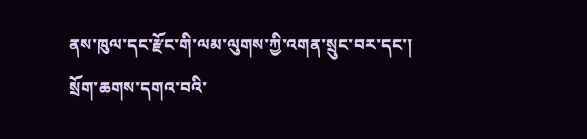ནས་ཁུལ་དང་རྫོང་གི་ལམ་ལུགས་ཀྱི་འགན་སྲུང་བར་དང་། སྲོག་ཆགས་དགའ་བའི་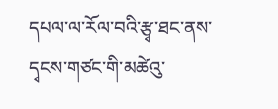དཔལ་ལ་རོལ་བའི་རྩྭ་ཐང་ནས་དྭངས་གཙང་གི་མཚེའུ་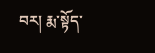བར། རྨ་སྟོད་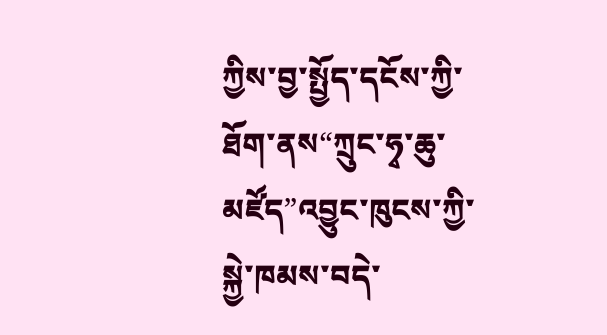ཀྱིས་བྱ་སྤྱོད་དངོས་ཀྱི་ཐོག་ནས“ཀྲུང་ཧྭ་ཆུ་མཛོད”འབྱུང་ཁུངས་ཀྱི་སྐྱེ་ཁམས་བདེ་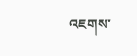འཇགས་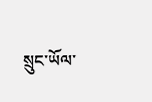སྲུང་ཡོལ་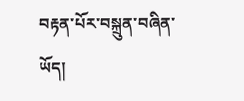བརྟན་པོར་བསྐྲུན་བཞིན་ཡོད།